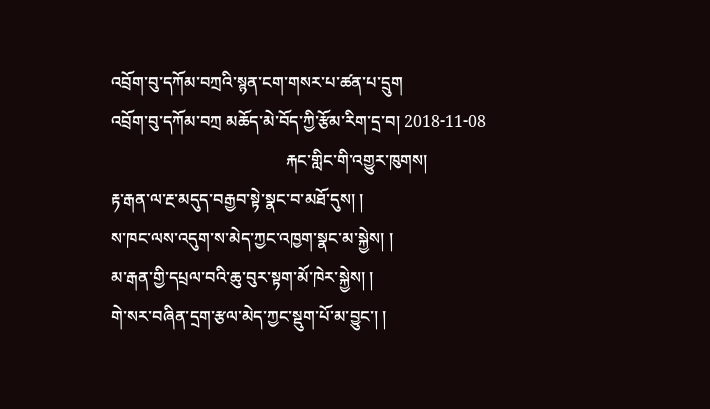འབྲོག་བུ་དཀོམ་བཀྲའི་སྙན་ངག་གསར་པ་ཚན་པ་དྲུག
འབྲོག་བུ་དཀོམ་བཀྲ མཆོད་མེ་བོད་ཀྱི་རྩོམ་རིག་དྲ་བ། 2018-11-08
                                          རྐང་གླིང་གི་འགྱུར་ཁུགས།
རྟ་རྒན་ལ་རྔ་མདུད་བརྒྱབ་སྟེ་སྣང་བ་མཐོ་དུས། །
ས་ཁང་ལས་འདུག་ས་མེད་ཀྱང་འཁྱག་སྣང་མ་སྐྱེས། །
མ་རྒན་གྱི་དཔྲལ་བའི་ཆུ་བུར་སྟག་མོ་ཁེར་སྐྱེས། །
གེ་སར་བཞིན་དྲག་རྩལ་མེད་ཀྱང་སྡུག་པོ་མ་བྱུང་། །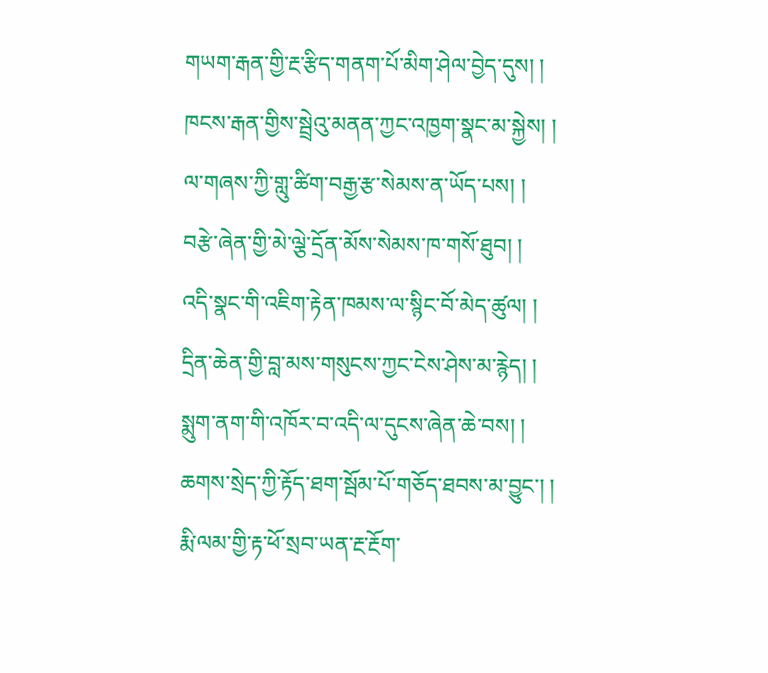གཡག་རྒན་གྱི་རྔ་རྩིད་གནག་པོ་མིག་ཤེལ་བྱེད་དུས། །
ཁངས་རྒན་གྱིས་སྦྲེའུ་མནན་ཀྱང་འཁྱག་སྣང་མ་སྐྱེས། །
ལ་གཞས་ཀྱི་གླུ་ཚིག་བརྒྱ་རྩ་སེམས་ན་ཡོད་པས། །
བརྩེ་ཞེན་གྱི་མེ་ལྕེ་དྲོན་མོས་སེམས་ཁ་གསོ་ཐུབ། །
འདི་སྣང་གི་འཇིག་རྟེན་ཁམས་ལ་སྙིང་བོ་མེད་ཚུལ། །
དྲིན་ཆེན་གྱི་བླ་མས་གསུངས་ཀྱང་ངེས་ཤེས་མ་རྙེད། །
སྨུག་ནག་གི་འཁོར་བ་འདི་ལ་དུངས་ཞེན་ཆེ་བས། །
ཆགས་སྲེད་ཀྱི་རྟོད་ཐག་སྦོམ་པོ་གཅོད་ཐབས་མ་བྱུང་། །
རྨི་ལམ་གྱི་རྟ་ཕོ་སྲབ་ཡན་རྔ་རྔོག་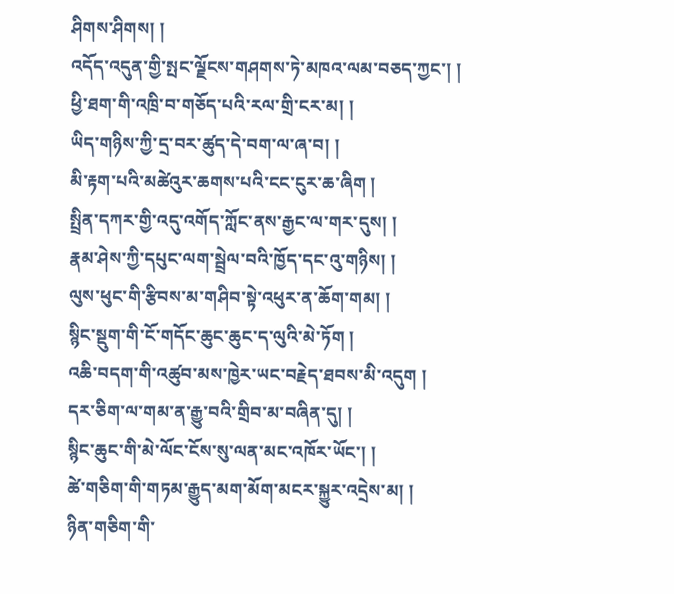ཤིགས་ཤིགས། །
འདོད་འདུན་གྱི་སྤང་ལྗོངས་གཤགས་ཏེ་མཁའ་ལམ་བཅད་ཀྱང་། །
ཕྱི་ཐག་གི་འཁྲི་བ་གཅོད་པའི་རལ་གྲི་ངར་མ། །
ཡིད་གཉིས་ཀྱི་དྲ་བར་ཚུད་དེ་བག་ལ་ཞ་བ། །
མི་རྟག་པའི་མཚེའུར་ཆགས་པའི་ངང་ངུར་ཆ་ཞིག །
སྤྲིན་དཀར་གྱི་འདུ་འགོད་ཀློང་ནས་རྒྱང་ལ་གར་དུས། །
རྣམ་ཤེས་ཀྱི་དཔུང་ལག་སྦྲེལ་བའི་ཁྱོད་དང་འུ་གཉིས། །
ལུས་ཕུང་གི་རྩིབས་མ་གཤིབ་སྟེ་འཕུར་ན་ཆོག་གམ། །
སྙིང་སྡུག་གི་ངོ་གདོང་ཆུང་ཆུང་ད་ལུའི་མེ་ཏོག །
འཆི་བདག་གི་འཚུབ་མས་ཁྱེར་ཡང་བརྗེད་ཐབས་མི་འདུག །
དར་ཅིག་ལ་གམ་ན་རྒྱུ་བའི་གྲིབ་མ་བཞིན་དུ། །
སྙིང་ཆུང་གི་མེ་ལོང་ངོས་སུ་ལན་མང་འཁོར་ཡོང་། །
ཚེ་གཅིག་གི་གཏམ་རྒྱུད་མག་མོག་མངར་སྐྱུར་འདྲེས་མ། །
ཉིན་གཅིག་གི་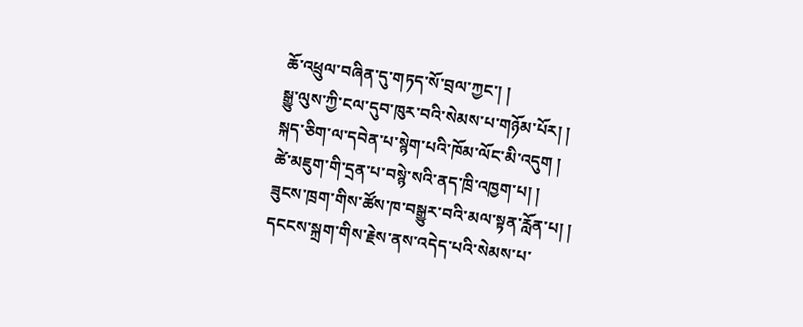ཆོ་འཕྲུལ་བཞིན་དུ་གཏད་སོ་བྲལ་ཀྱང་། །
སྒྱུ་ལུས་ཀྱི་ངལ་དུབ་ཁུར་བའི་སེམས་པ་གཉོམ་པོར། །
སྐད་ཅིག་ལ་དབེན་པ་སྙེག་པའི་ཁོམ་ལོང་མི་འདུག །
ཚེ་མཇུག་གི་དྲན་པ་བསྙེ་སའི་ནད་ཁྲི་འཁྱག་པ། །
ཟུངས་ཁྲག་གིས་ཚོས་ཁ་བསྒྱུར་བའི་མལ་སྟན་རློན་པ། །
དངངས་སྐྲག་གིས་རྗེས་ནས་འདེད་པའི་སེམས་པ་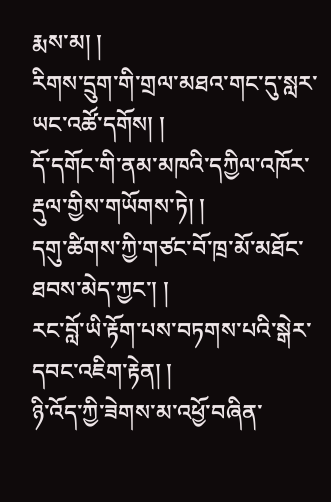རྨས་མ། །
རིགས་དྲུག་གི་གྲལ་མཐའ་གང་དུ་སླར་ཡང་འཚོ་དགོས། །
དོ་དགོང་གི་ནམ་མཁའི་དཀྱིལ་འཁོར་རྡུལ་གྱིས་གཡོགས་ཏེ། །
དགུ་ཚིགས་ཀྱི་གཙང་བོ་ཁྲ་མོ་མཐོང་ཐབས་མེད་ཀྱང་། །
རང་བློ་ཡི་རྟོག་པས་བཏགས་པའི་སྒེར་དབང་འཇིག་རྟེན། །
ཉི་འོད་ཀྱི་ཟེགས་མ་འཕྱོ་བཞིན་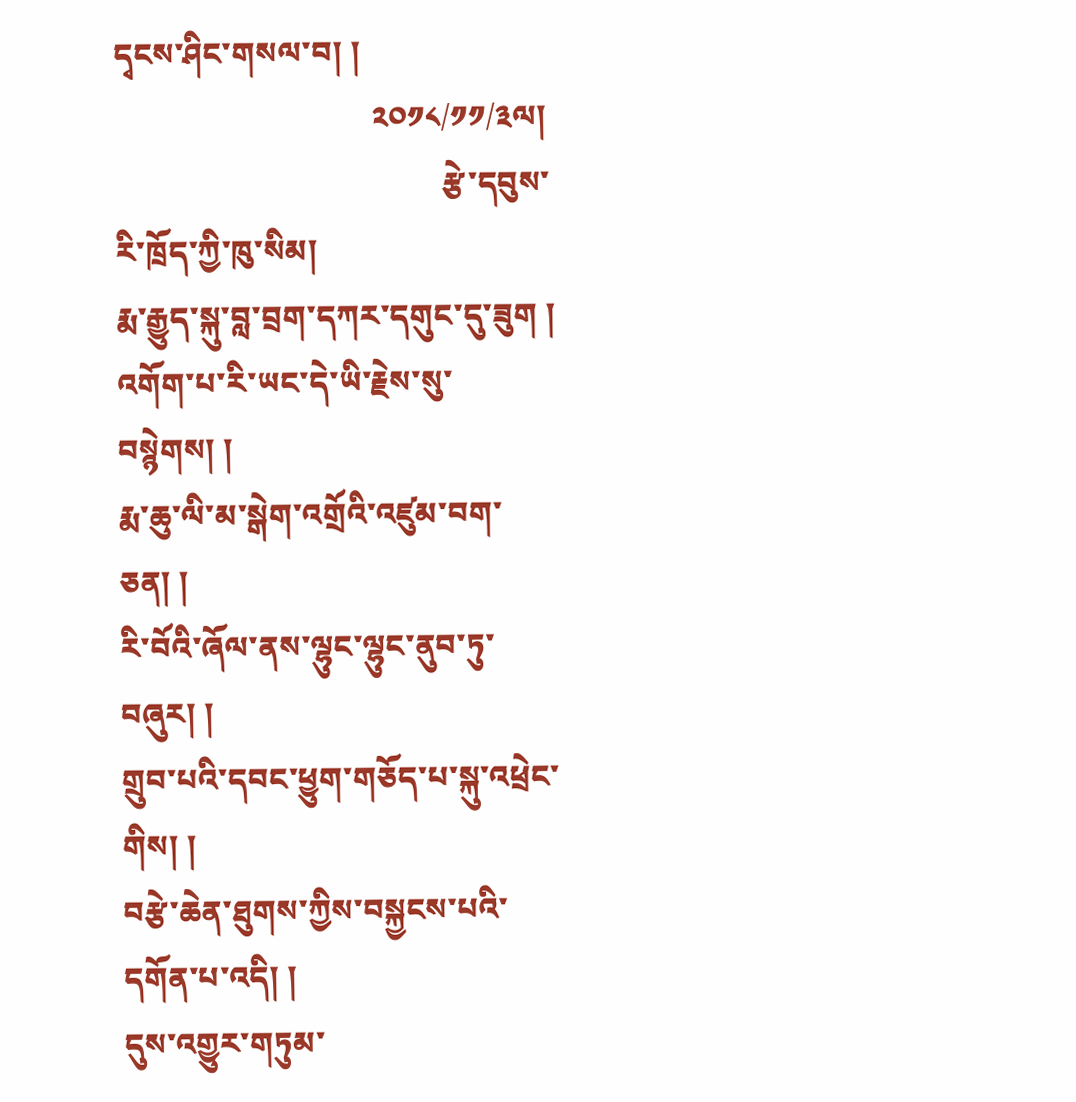དྭངས་ཤིང་གསལ་བ། །
                                 ༢༠༡༨/༡༡/༣ལ།
                                          རྩེ་དབུས་རི་ཁྲོད་ཀྱི་ཁུ་སིམ།
རྨ་རྒྱུད་སྐུ་བླ་བྲག་དཀར་དགུང་དུ་ཟུག །
འགོག་པ་རི་ཡང་དེ་ཡི་རྗེས་སུ་བསྙེགས། །
རྨ་ཆུ་ལི་མ་སྒེག་འགྲོའི་འཛུམ་བག་ཅན། །
རི་བོའི་ཞོལ་ནས་ལྷུང་ལྷུང་ནུབ་ཏུ་བཞུར། །
གྲུབ་པའི་དབང་ཕྱུག་གཅོད་པ་སྐུ་འཕྲེང་གིས། །
བརྩེ་ཆེན་ཐུགས་ཀྱིས་བསྐྱངས་པའི་དགོན་པ་འདི། །
དུས་འགྱུར་གཏུམ་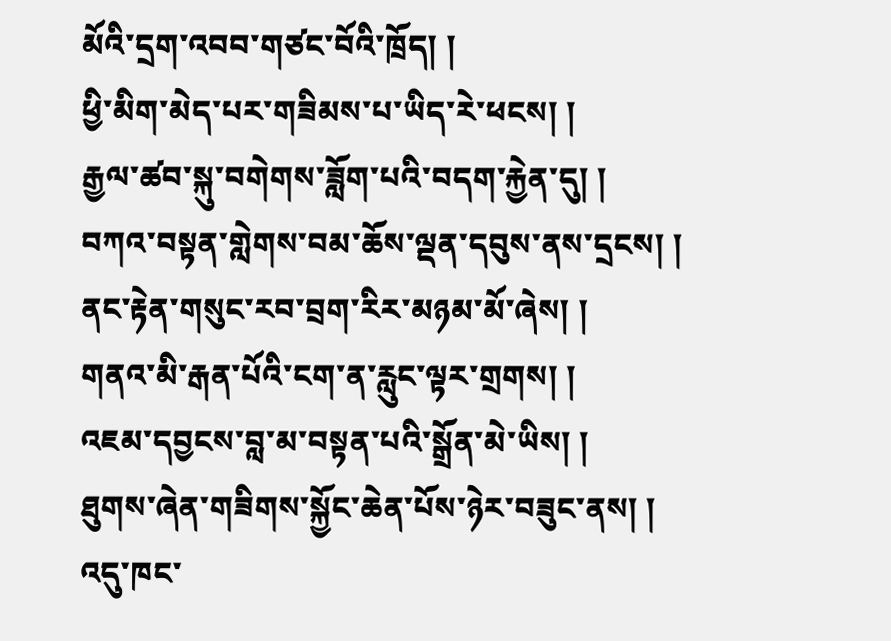མོའི་དྲག་འབབ་གཙང་བོའི་ཁྲོད། །
ཕྱི་མིག་མེད་པར་གཟིམས་པ་ཡིད་རེ་ཕངས། །
རྒྱལ་ཚབ་སྐུ་བགེགས་ཟློག་པའི་བདག་རྐྱེན་དུ། །
བཀའ་བསྟན་གླེགས་བམ་ཆོས་ལྡན་དབུས་ནས་དྲངས། །
ནང་རྟེན་གསུང་རབ་བྲག་རིར་མཉམ་མོ་ཞེས། །
གནའ་མི་རྒན་པོའི་ངག་ན་རླུང་ལྟར་གྲགས། །
འཇམ་དབྱངས་བླ་མ་བསྟན་པའི་སྒྲོན་མེ་ཡིས། །
ཐུགས་ཞེན་གཟིགས་སྐྱོང་ཆེན་པོས་ཉེར་བཟུང་ནས། །
འདུ་ཁང་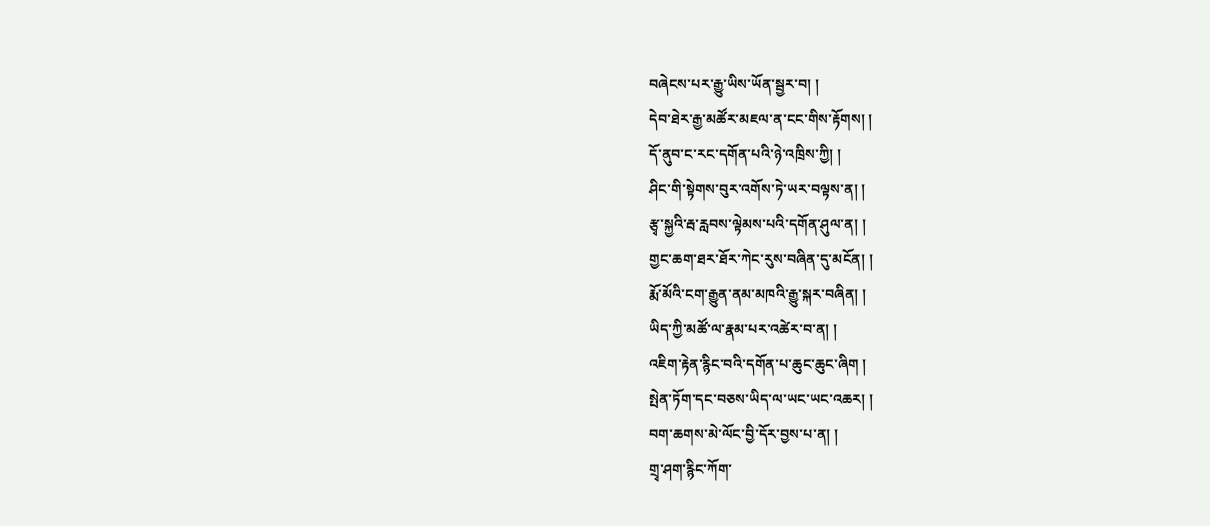བཞེངས་པར་རྒྱུ་ཡིས་ཡོན་སྦྱར་བ། །
དེབ་ཐེར་རྒྱ་མཚོར་མཇལ་ན་ངང་གིས་རྟོགས། །
དོ་ནུབ་ང་རང་དགོན་པའི་ཉེ་འཁྲིས་ཀྱི། །
ཤིང་གི་སྟེགས་བུར་འགོས་ཏེ་ཡར་བལྟས་ན། །
རྩྭ་སྐྱའི་རྦ་རླབས་ལྟེམས་པའི་དགོན་ཤུལ་ན། །
གྱང་ཆག་ཐར་ཐོར་ཀེང་རུས་བཞིན་དུ་མངོན། །
རྨོ་མོའི་ངག་རྒྱུན་ནམ་མཁའི་རྒྱུ་སྐར་བཞིན། །
ཡིད་ཀྱི་མཚོ་ལ་རྣམ་པར་འཚེར་བ་ན། །
འཇིག་རྟེན་རྙིང་བའི་དགོན་པ་ཆུང་ཆུང་ཞིག །
སྤེན་ཏོག་དང་བཅས་ཡིད་ལ་ཡང་ཡང་འཆར། །
བག་ཆགས་མེ་ལོང་བྱི་དོར་བྱས་པ་ན། །
གྲྭ་ཤག་རྙིང་ཀོག་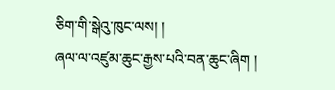ཅིག་གི་སྒེའུ་ཁུང་ལས། །
ཞལ་ལ་འཛུམ་ཆུང་རྒྱས་པའི་བན་ཆུང་ཞིག །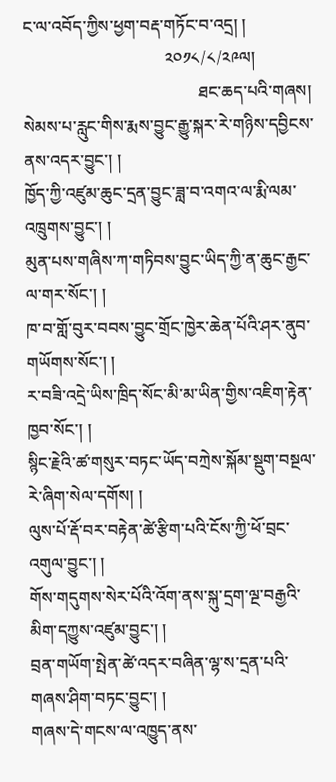ང་ལ་འབོད་ཀྱིས་ཕྱག་བརྡ་གཏོང་བ་འདྲ། །
                                  ༢༠༡༨/༨/༢༩ལ།
                                          ཐང་ཆད་པའི་གཞས།
སེམས་པ་རླུང་གིས་རྨས་བྱུང་རྒྱུ་སྐར་རེ་གཉིས་དབྱིངས་ནས་འདར་བྱུང་། །
ཁྱོད་ཀྱི་འཛུམ་ཆུང་དྲན་བྱུང་ཟླ་བ་འགའ་ལ་རྨི་ལམ་འཁྲུགས་བྱུང་། །
མུན་པས་གཞིས་ཀ་གཏིབས་བྱུང་ཡིད་ཀྱི་ན་ཆུང་རྒྱང་ལ་གར་སོང་། །
ཁ་བ་གློ་བུར་བབས་བྱུང་གྲོང་ཁྱེར་ཆེན་པོའི་ཤར་ནུབ་གཡོགས་སོང་། །
ར་བཟི་འདྲེ་ཡིས་ཁྲིད་སོང་མི་མ་ཡིན་གྱིས་འཇིག་རྟེན་ཁྱབ་སོང་། །
སྙིང་རྗེའི་ཚ་གསུར་བཏང་ཡོད་བཀྲེས་སྐོམ་སྡུག་བསྔལ་རེ་ཞིག་སེལ་དགོས། །
ལུས་པོ་རྡོ་བར་བརྟེན་ཚེ་རྩིག་པའི་ངོས་ཀྱི་ཕོ་བྲང་འགུལ་བྱུང་། །
གོས་གདུགས་སེར་པོའི་འོག་ནས་སྐུ་དྲག་ལྔ་བརྒྱའི་མིག་དཀྱུས་འཛུམ་བྱུང་། །
བྲན་གཡོག་སྤེན་ཚེ་འདར་བཞིན་ལྷ་ས་དྲན་པའི་གཞས་ཤིག་བཏང་བྱུང་། །
གཞས་དེ་གངས་ལ་འཁྱུད་ནས་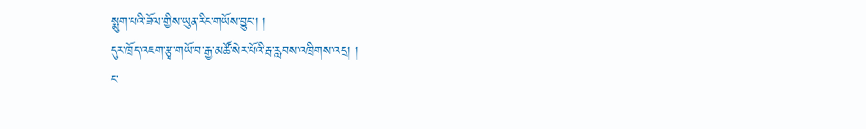སྨུག་པའི་ཟོལ་གྱིས་ཡུན་རིང་གཡོས་བྱུང་། །
དུར་ཁྲོད་འཇག་རྩྭ་གཡོ་བ་རྒྱ་མཚོ་སེར་པོའི་རྦ་རླབས་འཁྲིགས་འདྲ། །
ང་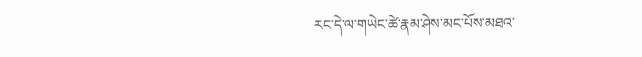རང་དེ་ལ་གཡེང་ཚེ་རྣམ་ཤེས་མང་པོས་མཐའ་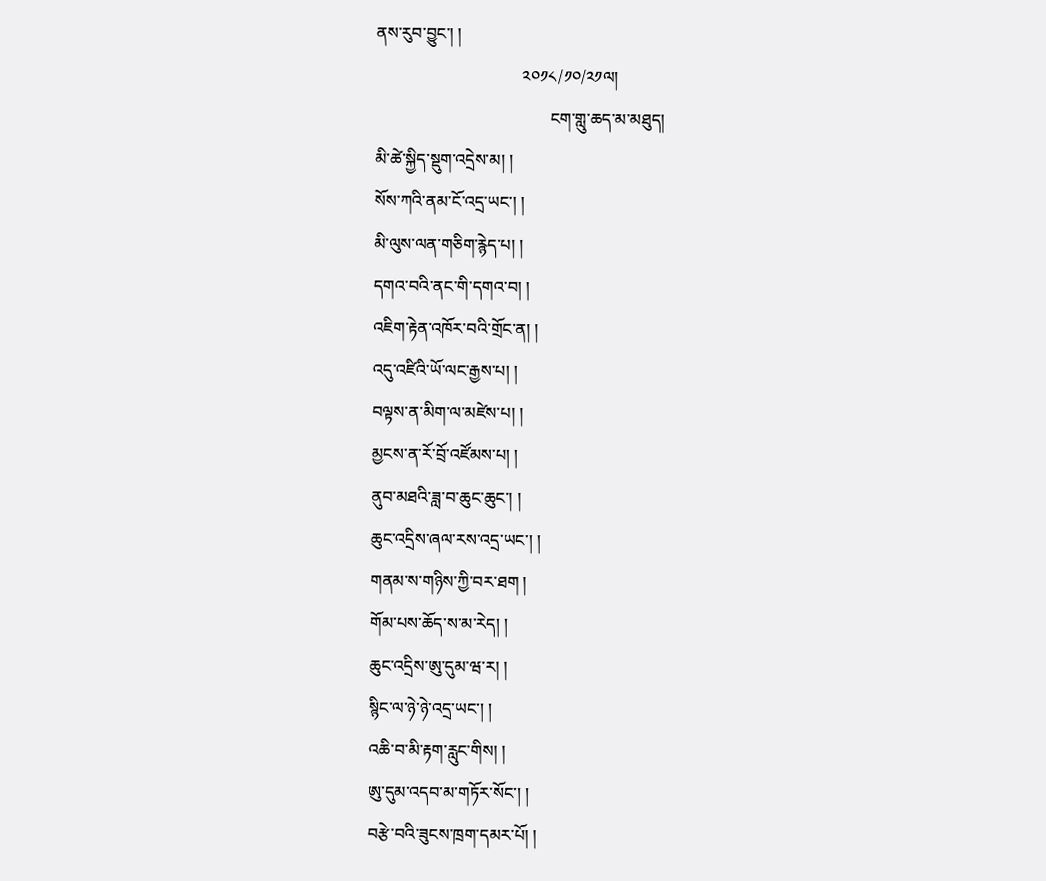ནས་རུབ་བྱུང་། །
                                   ༢༠༡༨/༡༠/༢༡ལ།
                                          ངག་གླུ་ཆད་མ་མཐུད།
མི་ཚེ་སྐྱིད་སྡུག་འདྲེས་མ། །
སོས་ཀའི་ནམ་ངོ་འདྲ་ཡང་། །
མི་ལུས་ལན་གཅིག་རྙེད་པ། །
དགའ་བའི་ནང་གི་དགའ་བ། །
འཇིག་རྟེན་འཁོར་བའི་གྲོང་ན། །
འདུ་འཛིའི་ཡོ་ལང་རྒྱས་པ། །
བལྟས་ན་མིག་ལ་མཛེས་པ། །
མྱངས་ན་རོ་བྲོ་འཛོམས་པ། །
ནུབ་མཐའི་ཟླ་བ་ཆུང་ཆུང་། །
ཆུང་འདྲིས་ཞལ་རས་འདྲ་ཡང་། །
གནམ་ས་གཉིས་ཀྱི་བར་ཐག །
གོམ་པས་ཆོད་ས་མ་རེད། །
ཆུང་འདྲིས་ཨུ་དུམ་ཝ་ར། །
སྙིང་ལ་ཉེ་ཉེ་འདྲ་ཡང་། །
འཆི་བ་མི་རྟག་རླུང་གིས། །
ཨུ་དུམ་འདབ་མ་གཏོར་སོང་། །
བརྩེ་བའི་ཟུངས་ཁྲག་དམར་པོ། །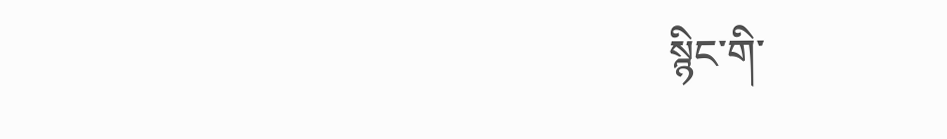སྙིང་གི་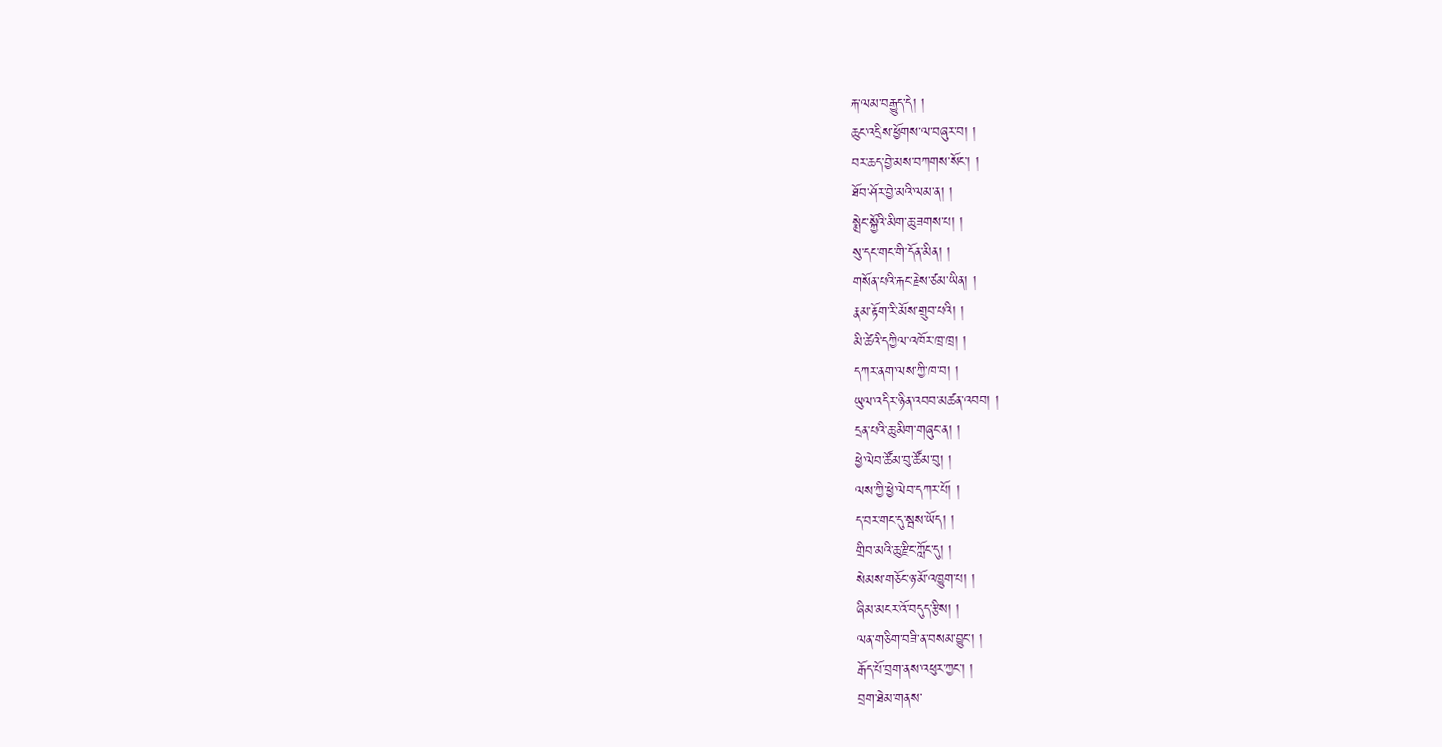རྐ་ལམ་བརྒྱུད་དེ། །
ཆུང་འདྲིས་ཕྱོགས་ལ་བཞུར་བ། །
བར་ཆད་བྱེ་མས་བཀགས་སོང་། །
ཐོབ་ཤོར་བྱེ་མའི་ལམ་ན། །
སྨྲེང་སྐྱོའི་མིག་ཆུ་ཟགས་པ། །
སུ་དང་གང་གི་དོན་མིན། །
གསོན་པའི་རྐང་རྗེས་ཙམ་ཡིན། །
རྣམ་རྟོག་རི་མོས་གྲུབ་པའི། །
མི་ཚེའི་དཀྱིལ་འཁོར་ཁྲ་ཁྲ། །
དཀར་ནག་ལས་ཀྱི་ཁ་བ། །
ཡུལ་འདིར་ཉིན་འབབ་མཚན་འབབ། །
དྲན་པའི་ཆུ་མིག་གཞུང་ན། །
ཕྱེ་ལེབ་ཚོམ་བུ་ཚོམ་བུ། །
ལས་ཀྱི་ཕྱེ་ལེབ་དཀར་པོ། །
ད་བར་གང་དུ་སྦས་ཡོད། །
གྲིབ་མའི་ཆུ་རྫིང་ཀློང་དུ། །
སེམས་གཅོང་ཉ་མོ་འཁྱུག་པ། །
ཞིམ་མངར་འོ་བདུད་རྩིས། །
ལན་གཅིག་བཟི་ན་བསམ་བྱུང་། །
རྒོད་པོ་བྲག་ནས་འཕུར་ཀྱང་། །
བྲག་ཐེམ་གནས་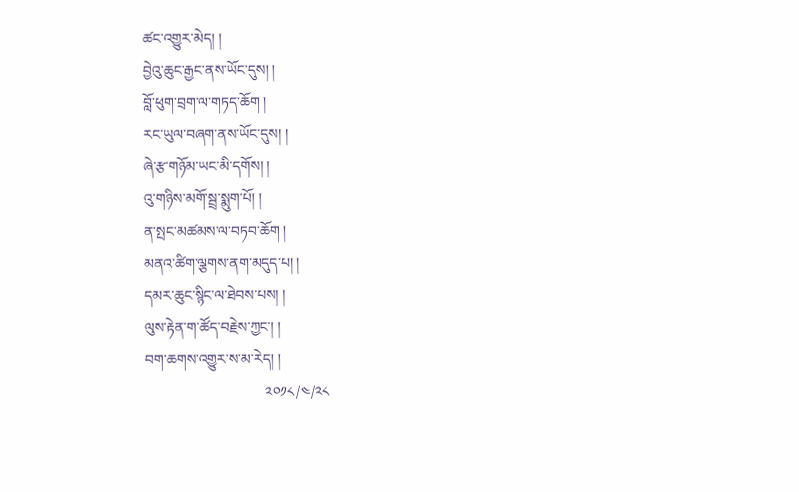ཚང་འགྱུར་མེད། །
བྱེའུ་ཆུང་རྒྱང་ནས་ཡོང་དུས། །
བློ་ཕུག་བྲག་ལ་གཏད་ཆོག །
རང་ཡུལ་བཞག་ནས་ཡོང་དུས། །
ཞེ་རྩ་གཉོམ་ཡང་མི་དགོས། །
འུ་གཉིས་མགོ་སྦྲ་སྨུག་པོ། །
ན་སྤང་མཚམས་ལ་བཏབ་ཆོག །
མནའ་ཚིག་ལྕགས་ནག་མདུད་པ། །
དམར་ཆུང་སྙིང་ལ་ཐེབས་པས། །
ལུས་རྟེན་ག་ཚོད་བརྗེས་ཀྱང་། །
བག་ཆགས་འགྱུར་ས་མ་རེད། །
                                 ༢༠༡༨/༤/༢༨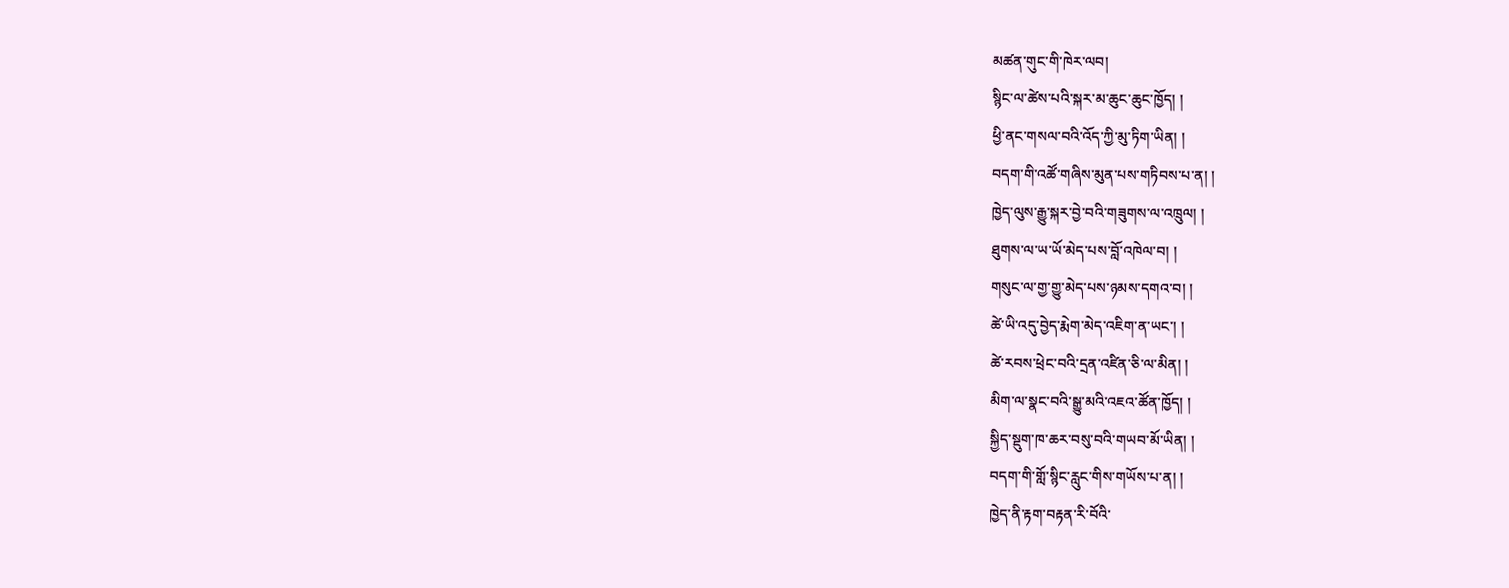མཚན་གུང་གི་ཁེར་ལབ།
སྙིང་ལ་ཚེས་པའི་སྐར་མ་ཆུང་ཆུང་ཁྱོད། །
ཕྱི་ནང་གསལ་བའི་འོད་ཀྱི་མུ་ཏིག་ཡིན། །
བདག་གི་འཚོ་གཞིས་མུན་པས་གཏིབས་པ་ན། །
ཁྱེད་ལུས་རྒྱུ་སྐར་བྱེ་བའི་གཟུགས་ལ་འཁྲུལ། །
ཐུགས་ལ་ཡ་ཡོ་མེད་པས་བློ་འཁེལ་བ། །
གསུང་ལ་གྱ་གྱུ་མེད་པས་ཉམས་དགའ་བ། །
ཚེ་ཡི་འདུ་བྱེད་རྨེག་མེད་འཇིག་ན་ཡང་། །
ཚེ་རབས་ཕྲེང་བའི་དྲན་འཛིན་ཅི་ལ་མིན། །
མིག་ལ་སྣང་བའི་སྒྱུ་མའི་འཇའ་ཚོན་ཁྱོད། །
སྐྱིད་སྡུག་ཁ་ཆར་བསུ་བའི་གཡབ་མོ་ཡིན། །
བདག་གི་གློ་སྙིང་རླུང་གིས་གཡོས་པ་ན། །
ཁྱེད་ནི་རྟག་བརྟན་རི་བོའི་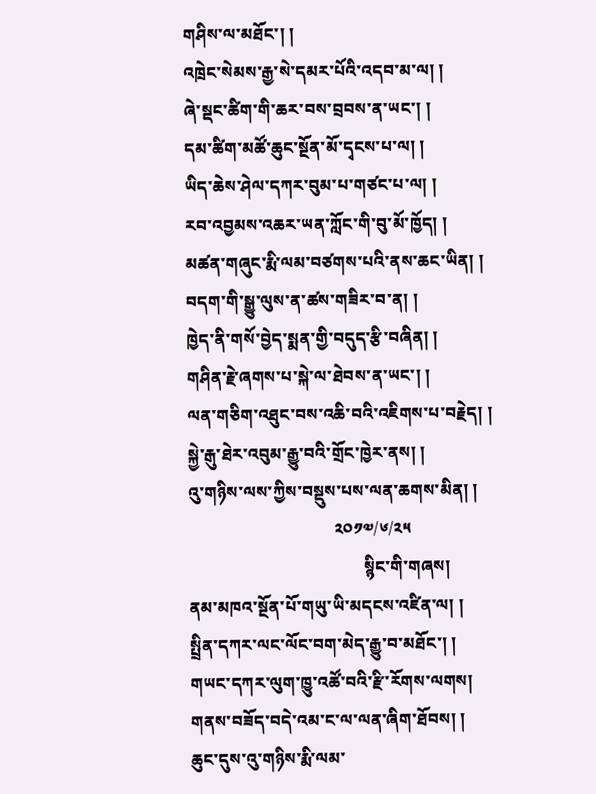གཤིས་ལ་མཐོང་། །
འཁྲེང་སེམས་རྒྱ་སེ་དམར་པོའི་འདབ་མ་ལ། །
ཞེ་སྡང་ཚིག་གི་ཆར་བས་བྲབས་ན་ཡང་། །
དམ་ཚིག་མཚོ་ཆུང་སྔོན་མོ་དྭངས་པ་ལ། །
ཡིད་ཆེས་ཤེལ་དཀར་བུམ་པ་གཙང་པ་ལ། །
རབ་འབྱམས་འཆར་ཡན་ཀློང་གི་བུ་མོ་ཁྱོད། །
མཚན་གཞུང་རྨི་ལམ་བཙགས་པའི་ནས་ཆང་ཡིན། །
བདག་གི་སྒྱུ་ལུས་ན་ཚས་གཟིར་བ་ན། །
ཁྱེད་ནི་གསོ་བྱེད་སྨན་གྱི་བདུད་རྩི་བཞིན། །
གཤིན་རྗེ་ཞགས་པ་སྐེ་ལ་ཐེབས་ན་ཡང་། །
ལན་གཅིག་འཐུང་བས་འཆི་བའི་འཇིགས་པ་བརྗེད། །
སྐྱེ་རྒུ་ཐེར་འབུམ་རྒྱུ་བའི་གྲོང་ཁྱེར་ནས། །
འུ་གཉིས་ལས་ཀྱིས་བསྡུས་པས་ལན་ཆགས་མིན། །
                                   ༢༠༡༧/༦/༢༥
                                          སྙིང་གི་གཞས།
ནམ་མཁའ་སྔོན་པོ་གཡུ་ཡི་མདངས་འཛིན་ལ། །
སྤྲིན་དཀར་ལང་ལོང་བག་མེད་རྒྱུ་བ་མཐོང་། །
གཡང་དཀར་ལུག་ཁྱུ་འཚོ་བའི་རྫི་རོགས་ལགས།
གནས་བཟོད་བདེ་འམ་ང་ལ་ལན་ཞིག་ཐོབས། །
ཆུང་དུས་འུ་གཉིས་རྨི་ལམ་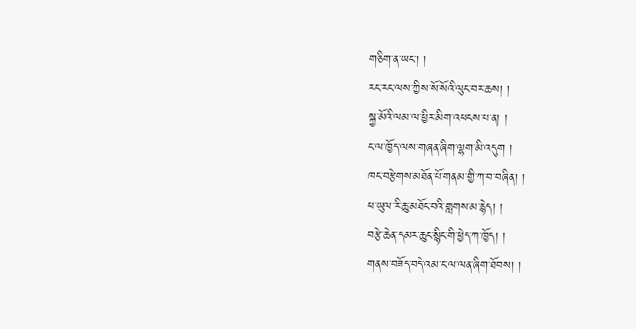གཅིག་ན་ཡང་། །
རང་རང་ལས་ཀྱིས་སོ་སོའི་ལུང་བར་ཆས། །
སྐྱ་མོའི་ལམ་ལ་ཕྱིར་མིག་འཕངས་པ་ན། །
ང་ལ་ཁྱོད་ལས་གཞན་ཞིག་ལྷག་མི་འདུག །
ཁང་བརྩེགས་མཐོན་པོ་གནམ་གྱི་ཀ་བ་བཞིན། །
ཕ་ཡུལ་རི་ཆུ་མཐོང་བའི་གླགས་མ་རྙེད། །
བརྩེ་ཆེན་དམར་ཆུང་སྙིང་གི་ཕྱེད་ཀ་ཁྱོད། །
གནས་བཟོད་བདེ་འམ་ང་ལ་ལན་ཞིག་ཐོབས། །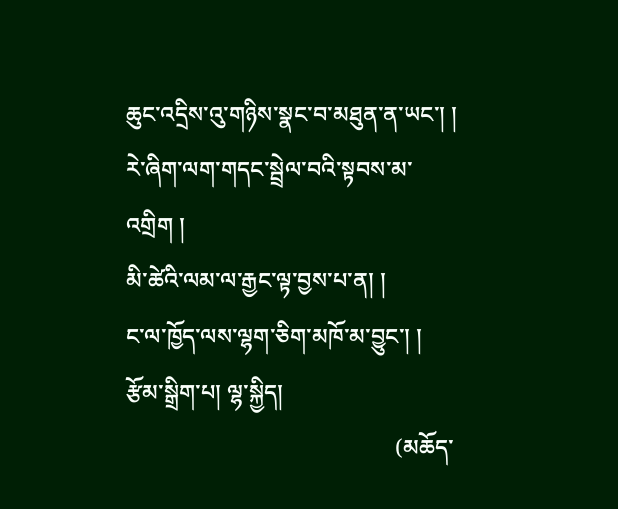ཆུང་འདྲིས་འུ་གཉིས་སྣང་བ་མཐུན་ན་ཡང་། །
རེ་ཞིག་ལག་གདང་སྦྲེལ་བའི་སྟབས་མ་འགྲིག །
མི་ཚེའི་ལམ་ལ་རྒྱང་ལྟ་བྱས་པ་ན། །
ང་ལ་ཁྱོད་ལས་ལྷག་ཅིག་མཁོ་མ་བྱུང་། །
རྩོམ་སྒྲིག་པ། ལྷ་སྐྱིད།
                                               (མཆོད་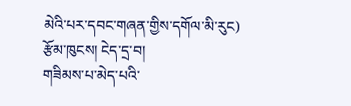མེའི་པར་དབང་གཞན་གྱིས་དགོལ་མི་རུང)
རྩོམ་ཁུངས། ངེད་དྲ་བ།
གཟིམས་པ་མེད་པའི་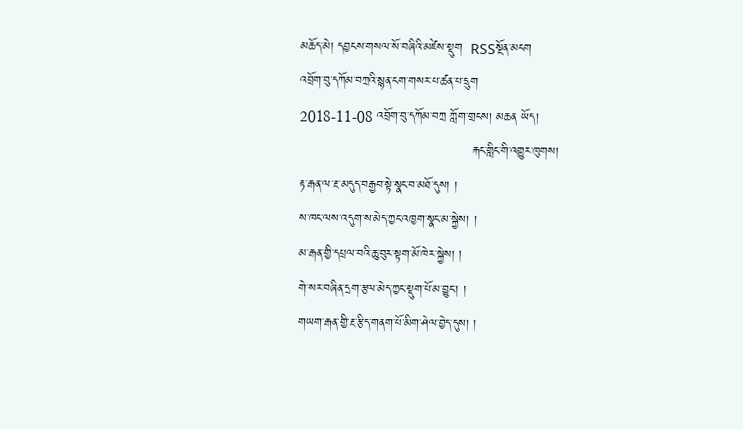མཆོད་མེ། དབྱངས་གསལ་སོ་བཞིའི་མཛེས་སྡུག  RSSསྔོན་མངག
འབྲོག་བུ་དཀོམ་བཀྲའི་སྙན་ངག་གསར་པ་ཚན་པ་དྲུག
2018-11-08 འབྲོག་བུ་དཀོམ་བཀྲ ཀློག་གྲངས། མཆན ཡོད།
                                          རྐང་གླིང་གི་འགྱུར་ཁུགས།
རྟ་རྒན་ལ་རྔ་མདུད་བརྒྱབ་སྟེ་སྣང་བ་མཐོ་དུས། །
ས་ཁང་ལས་འདུག་ས་མེད་ཀྱང་འཁྱག་སྣང་མ་སྐྱེས། །
མ་རྒན་གྱི་དཔྲལ་བའི་ཆུ་བུར་སྟག་མོ་ཁེར་སྐྱེས། །
གེ་སར་བཞིན་དྲག་རྩལ་མེད་ཀྱང་སྡུག་པོ་མ་བྱུང་། །
གཡག་རྒན་གྱི་རྔ་རྩིད་གནག་པོ་མིག་ཤེལ་བྱེད་དུས། །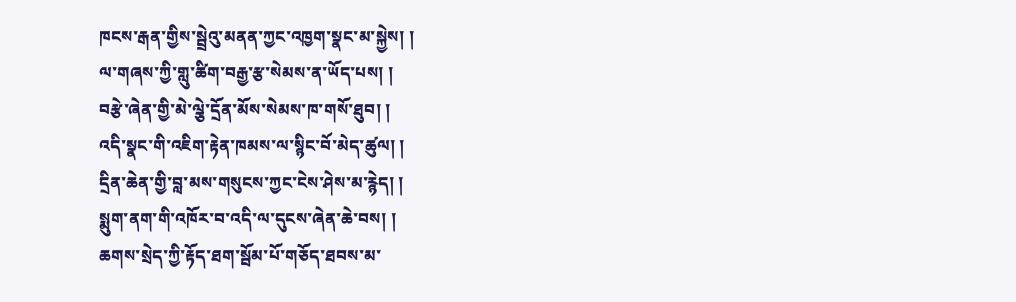ཁངས་རྒན་གྱིས་སྦྲེའུ་མནན་ཀྱང་འཁྱག་སྣང་མ་སྐྱེས། །
ལ་གཞས་ཀྱི་གླུ་ཚིག་བརྒྱ་རྩ་སེམས་ན་ཡོད་པས། །
བརྩེ་ཞེན་གྱི་མེ་ལྕེ་དྲོན་མོས་སེམས་ཁ་གསོ་ཐུབ། །
འདི་སྣང་གི་འཇིག་རྟེན་ཁམས་ལ་སྙིང་བོ་མེད་ཚུལ། །
དྲིན་ཆེན་གྱི་བླ་མས་གསུངས་ཀྱང་ངེས་ཤེས་མ་རྙེད། །
སྨུག་ནག་གི་འཁོར་བ་འདི་ལ་དུངས་ཞེན་ཆེ་བས། །
ཆགས་སྲེད་ཀྱི་རྟོད་ཐག་སྦོམ་པོ་གཅོད་ཐབས་མ་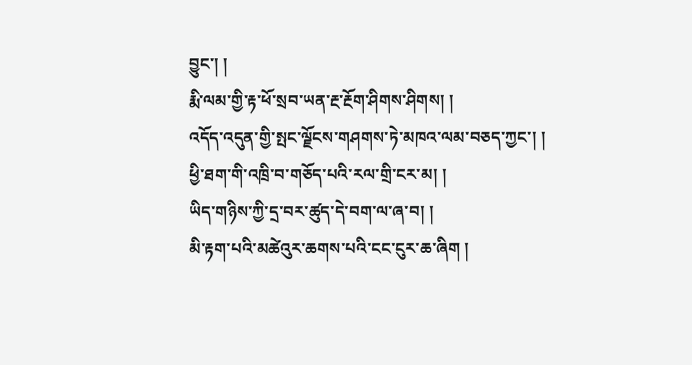བྱུང་། །
རྨི་ལམ་གྱི་རྟ་ཕོ་སྲབ་ཡན་རྔ་རྔོག་ཤིགས་ཤིགས། །
འདོད་འདུན་གྱི་སྤང་ལྗོངས་གཤགས་ཏེ་མཁའ་ལམ་བཅད་ཀྱང་། །
ཕྱི་ཐག་གི་འཁྲི་བ་གཅོད་པའི་རལ་གྲི་ངར་མ། །
ཡིད་གཉིས་ཀྱི་དྲ་བར་ཚུད་དེ་བག་ལ་ཞ་བ། །
མི་རྟག་པའི་མཚེའུར་ཆགས་པའི་ངང་ངུར་ཆ་ཞིག །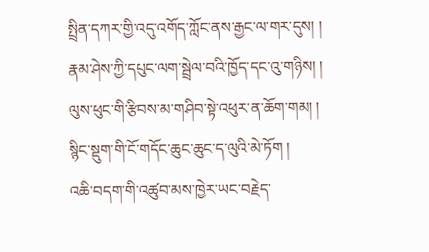སྤྲིན་དཀར་གྱི་འདུ་འགོད་ཀློང་ནས་རྒྱང་ལ་གར་དུས། །
རྣམ་ཤེས་ཀྱི་དཔུང་ལག་སྦྲེལ་བའི་ཁྱོད་དང་འུ་གཉིས། །
ལུས་ཕུང་གི་རྩིབས་མ་གཤིབ་སྟེ་འཕུར་ན་ཆོག་གམ། །
སྙིང་སྡུག་གི་ངོ་གདོང་ཆུང་ཆུང་ད་ལུའི་མེ་ཏོག །
འཆི་བདག་གི་འཚུབ་མས་ཁྱེར་ཡང་བརྗེད་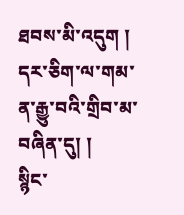ཐབས་མི་འདུག །
དར་ཅིག་ལ་གམ་ན་རྒྱུ་བའི་གྲིབ་མ་བཞིན་དུ། །
སྙིང་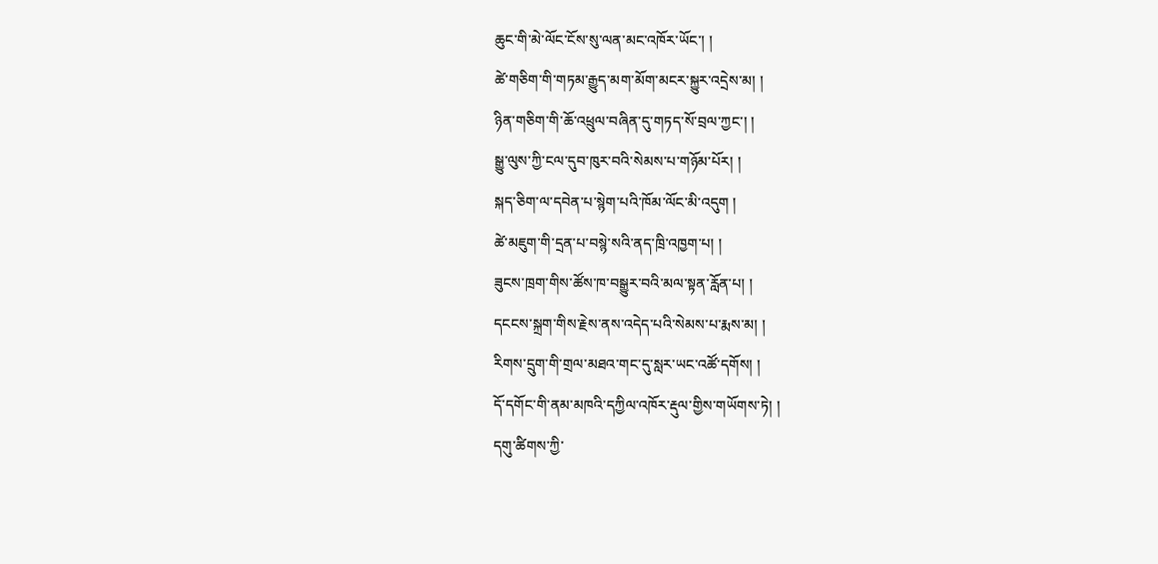ཆུང་གི་མེ་ལོང་ངོས་སུ་ལན་མང་འཁོར་ཡོང་། །
ཚེ་གཅིག་གི་གཏམ་རྒྱུད་མག་མོག་མངར་སྐྱུར་འདྲེས་མ། །
ཉིན་གཅིག་གི་ཆོ་འཕྲུལ་བཞིན་དུ་གཏད་སོ་བྲལ་ཀྱང་། །
སྒྱུ་ལུས་ཀྱི་ངལ་དུབ་ཁུར་བའི་སེམས་པ་གཉོམ་པོར། །
སྐད་ཅིག་ལ་དབེན་པ་སྙེག་པའི་ཁོམ་ལོང་མི་འདུག །
ཚེ་མཇུག་གི་དྲན་པ་བསྙེ་སའི་ནད་ཁྲི་འཁྱག་པ། །
ཟུངས་ཁྲག་གིས་ཚོས་ཁ་བསྒྱུར་བའི་མལ་སྟན་རློན་པ། །
དངངས་སྐྲག་གིས་རྗེས་ནས་འདེད་པའི་སེམས་པ་རྨས་མ། །
རིགས་དྲུག་གི་གྲལ་མཐའ་གང་དུ་སླར་ཡང་འཚོ་དགོས། །
དོ་དགོང་གི་ནམ་མཁའི་དཀྱིལ་འཁོར་རྡུལ་གྱིས་གཡོགས་ཏེ། །
དགུ་ཚིགས་ཀྱི་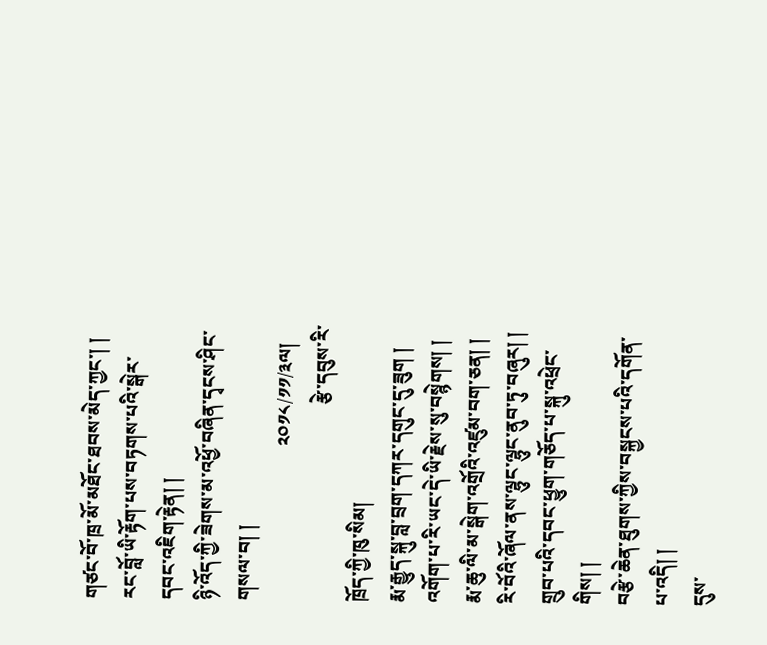གཙང་བོ་ཁྲ་མོ་མཐོང་ཐབས་མེད་ཀྱང་། །
རང་བློ་ཡི་རྟོག་པས་བཏགས་པའི་སྒེར་དབང་འཇིག་རྟེན། །
ཉི་འོད་ཀྱི་ཟེགས་མ་འཕྱོ་བཞིན་དྭངས་ཤིང་གསལ་བ། །
                                 ༢༠༡༨/༡༡/༣ལ།
                                          རྩེ་དབུས་རི་ཁྲོད་ཀྱི་ཁུ་སིམ།
རྨ་རྒྱུད་སྐུ་བླ་བྲག་དཀར་དགུང་དུ་ཟུག །
འགོག་པ་རི་ཡང་དེ་ཡི་རྗེས་སུ་བསྙེགས། །
རྨ་ཆུ་ལི་མ་སྒེག་འགྲོའི་འཛུམ་བག་ཅན། །
རི་བོའི་ཞོལ་ནས་ལྷུང་ལྷུང་ནུབ་ཏུ་བཞུར། །
གྲུབ་པའི་དབང་ཕྱུག་གཅོད་པ་སྐུ་འཕྲེང་གིས། །
བརྩེ་ཆེན་ཐུགས་ཀྱིས་བསྐྱངས་པའི་དགོན་པ་འདི། །
དུས་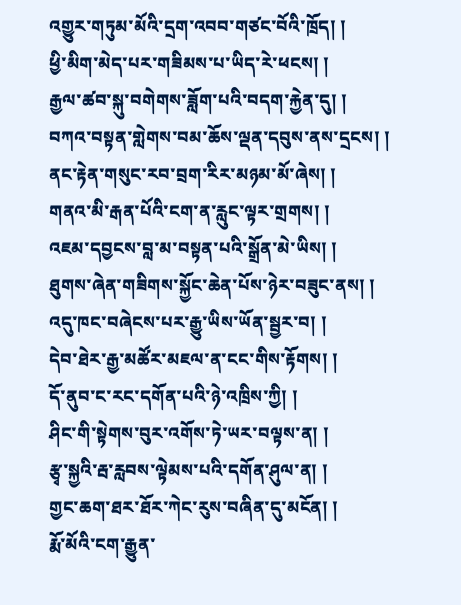འགྱུར་གཏུམ་མོའི་དྲག་འབབ་གཙང་བོའི་ཁྲོད། །
ཕྱི་མིག་མེད་པར་གཟིམས་པ་ཡིད་རེ་ཕངས། །
རྒྱལ་ཚབ་སྐུ་བགེགས་ཟློག་པའི་བདག་རྐྱེན་དུ། །
བཀའ་བསྟན་གླེགས་བམ་ཆོས་ལྡན་དབུས་ནས་དྲངས། །
ནང་རྟེན་གསུང་རབ་བྲག་རིར་མཉམ་མོ་ཞེས། །
གནའ་མི་རྒན་པོའི་ངག་ན་རླུང་ལྟར་གྲགས། །
འཇམ་དབྱངས་བླ་མ་བསྟན་པའི་སྒྲོན་མེ་ཡིས། །
ཐུགས་ཞེན་གཟིགས་སྐྱོང་ཆེན་པོས་ཉེར་བཟུང་ནས། །
འདུ་ཁང་བཞེངས་པར་རྒྱུ་ཡིས་ཡོན་སྦྱར་བ། །
དེབ་ཐེར་རྒྱ་མཚོར་མཇལ་ན་ངང་གིས་རྟོགས། །
དོ་ནུབ་ང་རང་དགོན་པའི་ཉེ་འཁྲིས་ཀྱི། །
ཤིང་གི་སྟེགས་བུར་འགོས་ཏེ་ཡར་བལྟས་ན། །
རྩྭ་སྐྱའི་རྦ་རླབས་ལྟེམས་པའི་དགོན་ཤུལ་ན། །
གྱང་ཆག་ཐར་ཐོར་ཀེང་རུས་བཞིན་དུ་མངོན། །
རྨོ་མོའི་ངག་རྒྱུན་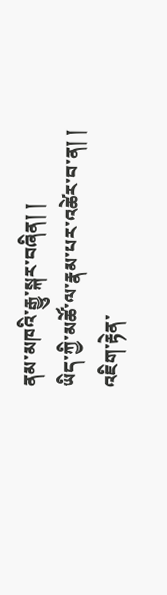ནམ་མཁའི་རྒྱུ་སྐར་བཞིན། །
ཡིད་ཀྱི་མཚོ་ལ་རྣམ་པར་འཚེར་བ་ན། །
འཇིག་རྟེན་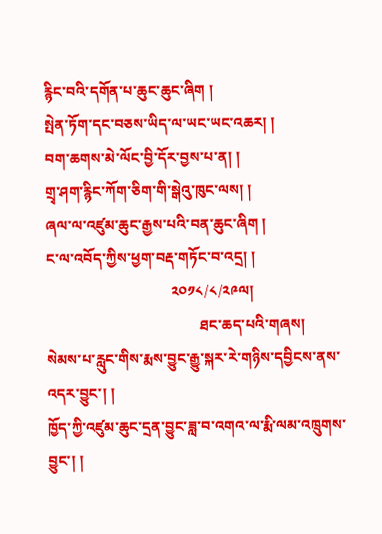རྙིང་བའི་དགོན་པ་ཆུང་ཆུང་ཞིག །
སྤེན་ཏོག་དང་བཅས་ཡིད་ལ་ཡང་ཡང་འཆར། །
བག་ཆགས་མེ་ལོང་བྱི་དོར་བྱས་པ་ན། །
གྲྭ་ཤག་རྙིང་ཀོག་ཅིག་གི་སྒེའུ་ཁུང་ལས། །
ཞལ་ལ་འཛུམ་ཆུང་རྒྱས་པའི་བན་ཆུང་ཞིག །
ང་ལ་འབོད་ཀྱིས་ཕྱག་བརྡ་གཏོང་བ་འདྲ། །
                                  ༢༠༡༨/༨/༢༩ལ།
                                          ཐང་ཆད་པའི་གཞས།
སེམས་པ་རླུང་གིས་རྨས་བྱུང་རྒྱུ་སྐར་རེ་གཉིས་དབྱིངས་ནས་འདར་བྱུང་། །
ཁྱོད་ཀྱི་འཛུམ་ཆུང་དྲན་བྱུང་ཟླ་བ་འགའ་ལ་རྨི་ལམ་འཁྲུགས་བྱུང་། །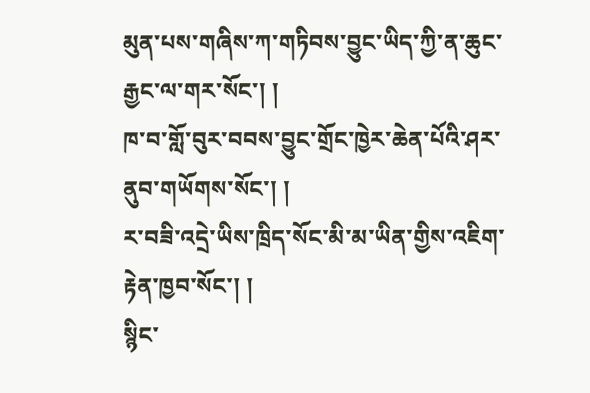མུན་པས་གཞིས་ཀ་གཏིབས་བྱུང་ཡིད་ཀྱི་ན་ཆུང་རྒྱང་ལ་གར་སོང་། །
ཁ་བ་གློ་བུར་བབས་བྱུང་གྲོང་ཁྱེར་ཆེན་པོའི་ཤར་ནུབ་གཡོགས་སོང་། །
ར་བཟི་འདྲེ་ཡིས་ཁྲིད་སོང་མི་མ་ཡིན་གྱིས་འཇིག་རྟེན་ཁྱབ་སོང་། །
སྙིང་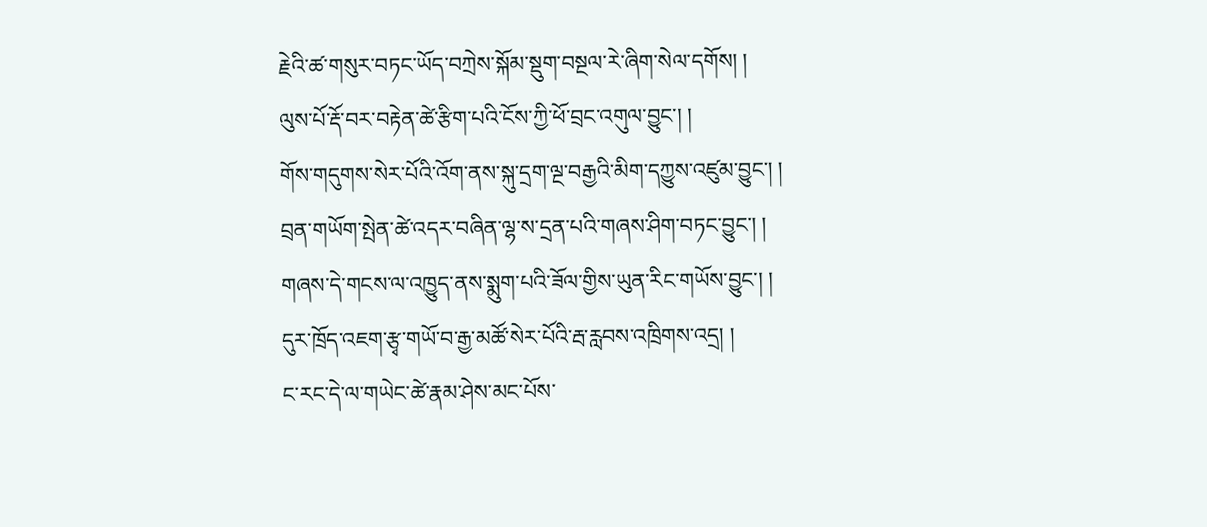རྗེའི་ཚ་གསུར་བཏང་ཡོད་བཀྲེས་སྐོམ་སྡུག་བསྔལ་རེ་ཞིག་སེལ་དགོས། །
ལུས་པོ་རྡོ་བར་བརྟེན་ཚེ་རྩིག་པའི་ངོས་ཀྱི་ཕོ་བྲང་འགུལ་བྱུང་། །
གོས་གདུགས་སེར་པོའི་འོག་ནས་སྐུ་དྲག་ལྔ་བརྒྱའི་མིག་དཀྱུས་འཛུམ་བྱུང་། །
བྲན་གཡོག་སྤེན་ཚེ་འདར་བཞིན་ལྷ་ས་དྲན་པའི་གཞས་ཤིག་བཏང་བྱུང་། །
གཞས་དེ་གངས་ལ་འཁྱུད་ནས་སྨུག་པའི་ཟོལ་གྱིས་ཡུན་རིང་གཡོས་བྱུང་། །
དུར་ཁྲོད་འཇག་རྩྭ་གཡོ་བ་རྒྱ་མཚོ་སེར་པོའི་རྦ་རླབས་འཁྲིགས་འདྲ། །
ང་རང་དེ་ལ་གཡེང་ཚེ་རྣམ་ཤེས་མང་པོས་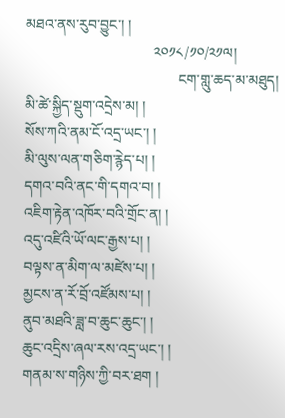མཐའ་ནས་རུབ་བྱུང་། །
                                   ༢༠༡༨/༡༠/༢༡ལ།
                                          ངག་གླུ་ཆད་མ་མཐུད།
མི་ཚེ་སྐྱིད་སྡུག་འདྲེས་མ། །
སོས་ཀའི་ནམ་ངོ་འདྲ་ཡང་། །
མི་ལུས་ལན་གཅིག་རྙེད་པ། །
དགའ་བའི་ནང་གི་དགའ་བ། །
འཇིག་རྟེན་འཁོར་བའི་གྲོང་ན། །
འདུ་འཛིའི་ཡོ་ལང་རྒྱས་པ། །
བལྟས་ན་མིག་ལ་མཛེས་པ། །
མྱངས་ན་རོ་བྲོ་འཛོམས་པ། །
ནུབ་མཐའི་ཟླ་བ་ཆུང་ཆུང་། །
ཆུང་འདྲིས་ཞལ་རས་འདྲ་ཡང་། །
གནམ་ས་གཉིས་ཀྱི་བར་ཐག །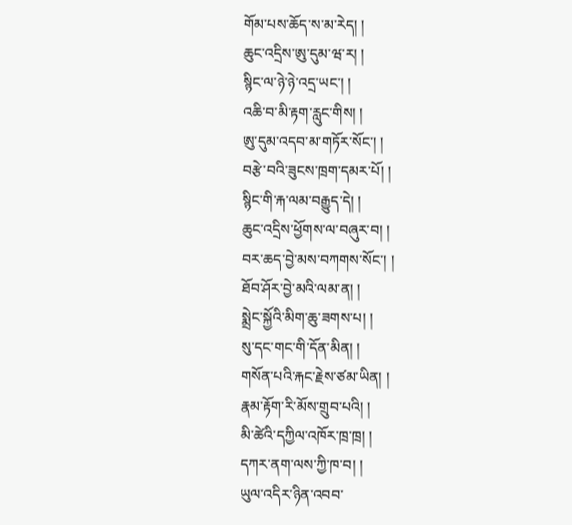གོམ་པས་ཆོད་ས་མ་རེད། །
ཆུང་འདྲིས་ཨུ་དུམ་ཝ་ར། །
སྙིང་ལ་ཉེ་ཉེ་འདྲ་ཡང་། །
འཆི་བ་མི་རྟག་རླུང་གིས། །
ཨུ་དུམ་འདབ་མ་གཏོར་སོང་། །
བརྩེ་བའི་ཟུངས་ཁྲག་དམར་པོ། །
སྙིང་གི་རྐ་ལམ་བརྒྱུད་དེ། །
ཆུང་འདྲིས་ཕྱོགས་ལ་བཞུར་བ། །
བར་ཆད་བྱེ་མས་བཀགས་སོང་། །
ཐོབ་ཤོར་བྱེ་མའི་ལམ་ན། །
སྨྲེང་སྐྱོའི་མིག་ཆུ་ཟགས་པ། །
སུ་དང་གང་གི་དོན་མིན། །
གསོན་པའི་རྐང་རྗེས་ཙམ་ཡིན། །
རྣམ་རྟོག་རི་མོས་གྲུབ་པའི། །
མི་ཚེའི་དཀྱིལ་འཁོར་ཁྲ་ཁྲ། །
དཀར་ནག་ལས་ཀྱི་ཁ་བ། །
ཡུལ་འདིར་ཉིན་འབབ་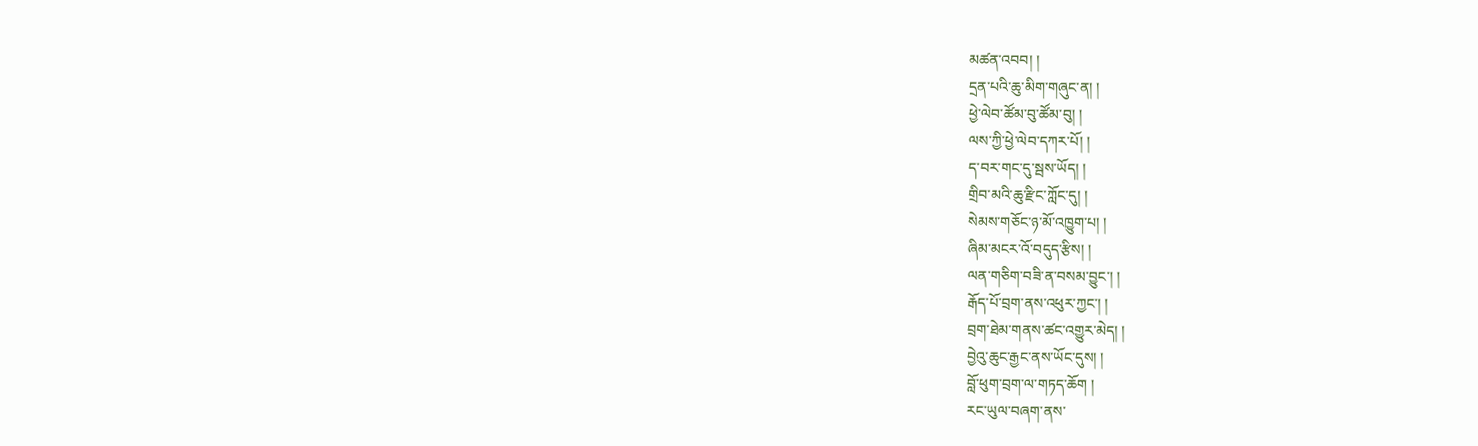མཚན་འབབ། །
དྲན་པའི་ཆུ་མིག་གཞུང་ན། །
ཕྱེ་ལེབ་ཚོམ་བུ་ཚོམ་བུ། །
ལས་ཀྱི་ཕྱེ་ལེབ་དཀར་པོ། །
ད་བར་གང་དུ་སྦས་ཡོད། །
གྲིབ་མའི་ཆུ་རྫིང་ཀློང་དུ། །
སེམས་གཅོང་ཉ་མོ་འཁྱུག་པ། །
ཞིམ་མངར་འོ་བདུད་རྩིས། །
ལན་གཅིག་བཟི་ན་བསམ་བྱུང་། །
རྒོད་པོ་བྲག་ནས་འཕུར་ཀྱང་། །
བྲག་ཐེམ་གནས་ཚང་འགྱུར་མེད། །
བྱེའུ་ཆུང་རྒྱང་ནས་ཡོང་དུས། །
བློ་ཕུག་བྲག་ལ་གཏད་ཆོག །
རང་ཡུལ་བཞག་ནས་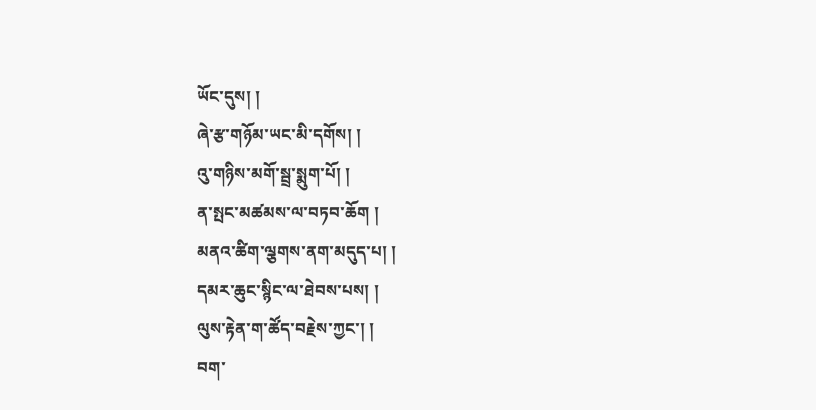ཡོང་དུས། །
ཞེ་རྩ་གཉོམ་ཡང་མི་དགོས། །
འུ་གཉིས་མགོ་སྦྲ་སྨུག་པོ། །
ན་སྤང་མཚམས་ལ་བཏབ་ཆོག །
མནའ་ཚིག་ལྕགས་ནག་མདུད་པ། །
དམར་ཆུང་སྙིང་ལ་ཐེབས་པས། །
ལུས་རྟེན་ག་ཚོད་བརྗེས་ཀྱང་། །
བག་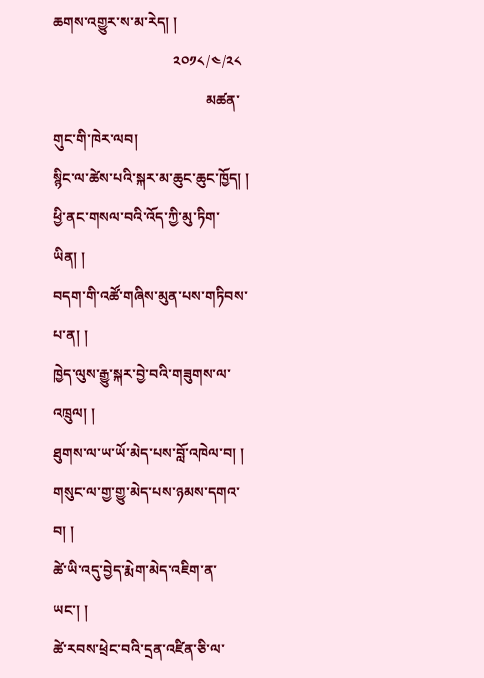ཆགས་འགྱུར་ས་མ་རེད། །
                                 ༢༠༡༨/༤/༢༨
                                          མཚན་གུང་གི་ཁེར་ལབ།
སྙིང་ལ་ཚེས་པའི་སྐར་མ་ཆུང་ཆུང་ཁྱོད། །
ཕྱི་ནང་གསལ་བའི་འོད་ཀྱི་མུ་ཏིག་ཡིན། །
བདག་གི་འཚོ་གཞིས་མུན་པས་གཏིབས་པ་ན། །
ཁྱེད་ལུས་རྒྱུ་སྐར་བྱེ་བའི་གཟུགས་ལ་འཁྲུལ། །
ཐུགས་ལ་ཡ་ཡོ་མེད་པས་བློ་འཁེལ་བ། །
གསུང་ལ་གྱ་གྱུ་མེད་པས་ཉམས་དགའ་བ། །
ཚེ་ཡི་འདུ་བྱེད་རྨེག་མེད་འཇིག་ན་ཡང་། །
ཚེ་རབས་ཕྲེང་བའི་དྲན་འཛིན་ཅི་ལ་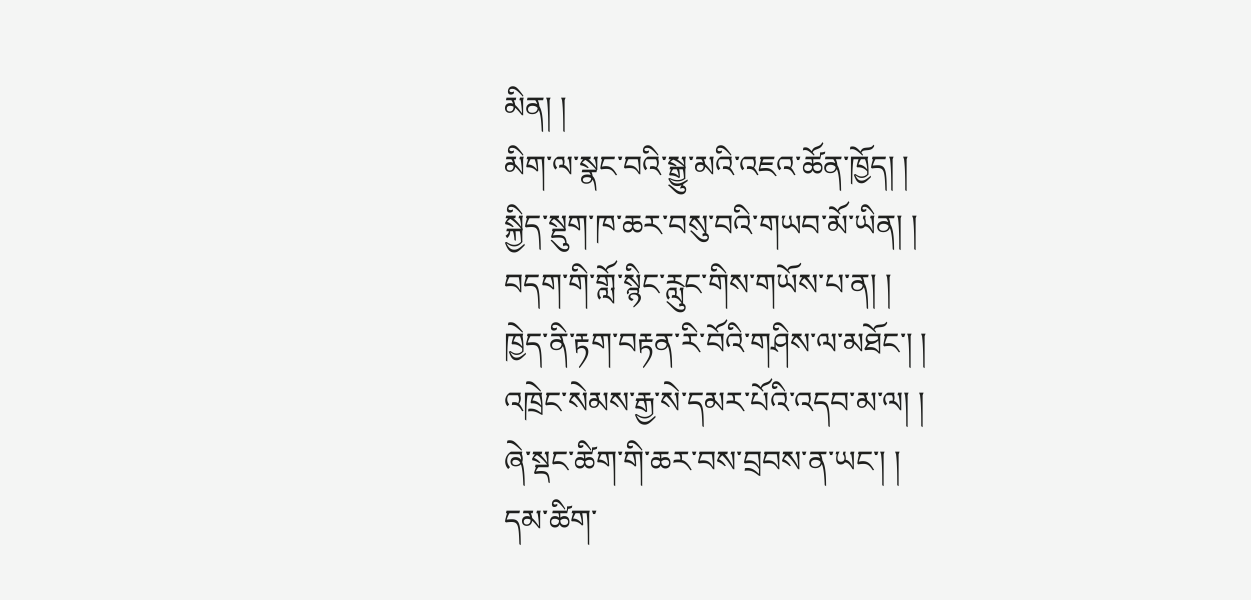མིན། །
མིག་ལ་སྣང་བའི་སྒྱུ་མའི་འཇའ་ཚོན་ཁྱོད། །
སྐྱིད་སྡུག་ཁ་ཆར་བསུ་བའི་གཡབ་མོ་ཡིན། །
བདག་གི་གློ་སྙིང་རླུང་གིས་གཡོས་པ་ན། །
ཁྱེད་ནི་རྟག་བརྟན་རི་བོའི་གཤིས་ལ་མཐོང་། །
འཁྲེང་སེམས་རྒྱ་སེ་དམར་པོའི་འདབ་མ་ལ། །
ཞེ་སྡང་ཚིག་གི་ཆར་བས་བྲབས་ན་ཡང་། །
དམ་ཚིག་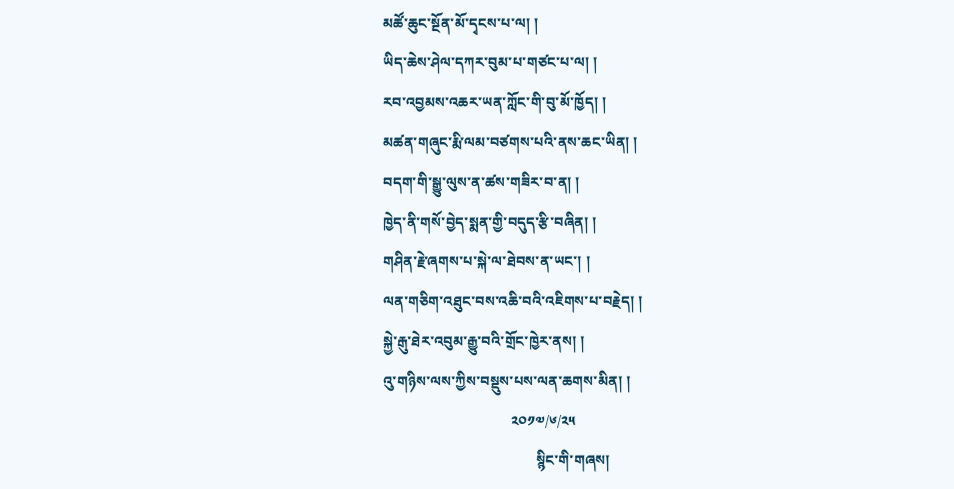མཚོ་ཆུང་སྔོན་མོ་དྭངས་པ་ལ། །
ཡིད་ཆེས་ཤེལ་དཀར་བུམ་པ་གཙང་པ་ལ། །
རབ་འབྱམས་འཆར་ཡན་ཀློང་གི་བུ་མོ་ཁྱོད། །
མཚན་གཞུང་རྨི་ལམ་བཙགས་པའི་ནས་ཆང་ཡིན། །
བདག་གི་སྒྱུ་ལུས་ན་ཚས་གཟིར་བ་ན། །
ཁྱེད་ནི་གསོ་བྱེད་སྨན་གྱི་བདུད་རྩི་བཞིན། །
གཤིན་རྗེ་ཞགས་པ་སྐེ་ལ་ཐེབས་ན་ཡང་། །
ལན་གཅིག་འཐུང་བས་འཆི་བའི་འཇིགས་པ་བརྗེད། །
སྐྱེ་རྒུ་ཐེར་འབུམ་རྒྱུ་བའི་གྲོང་ཁྱེར་ནས། །
འུ་གཉིས་ལས་ཀྱིས་བསྡུས་པས་ལན་ཆགས་མིན། །
                                   ༢༠༡༧/༦/༢༥
                                          སྙིང་གི་གཞས།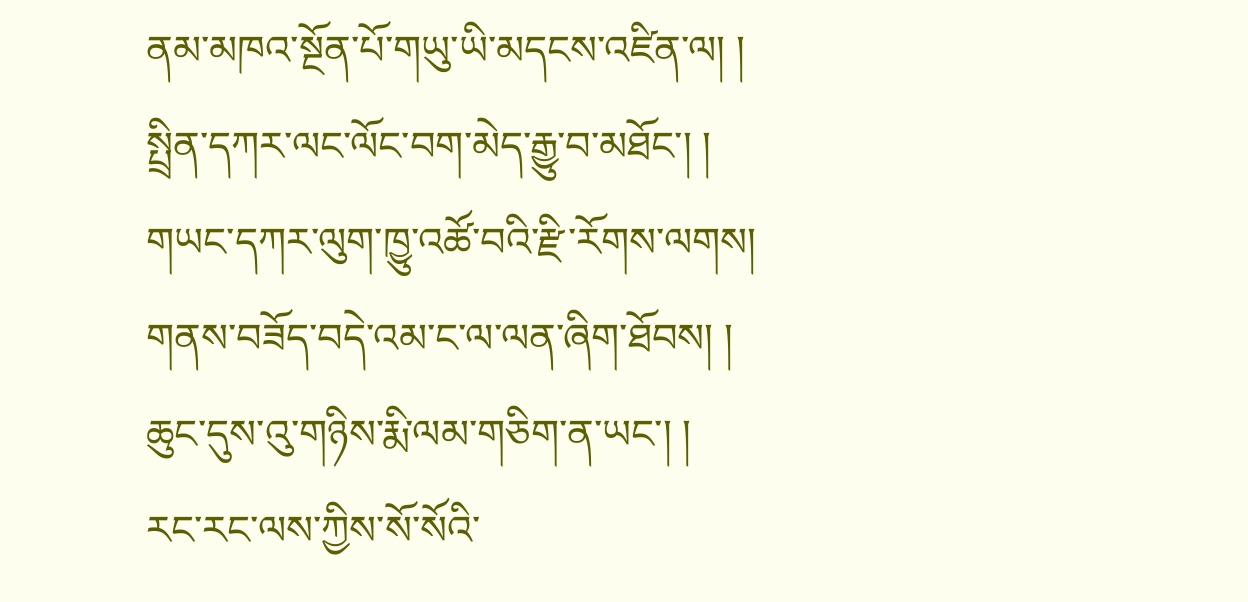ནམ་མཁའ་སྔོན་པོ་གཡུ་ཡི་མདངས་འཛིན་ལ། །
སྤྲིན་དཀར་ལང་ལོང་བག་མེད་རྒྱུ་བ་མཐོང་། །
གཡང་དཀར་ལུག་ཁྱུ་འཚོ་བའི་རྫི་རོགས་ལགས།
གནས་བཟོད་བདེ་འམ་ང་ལ་ལན་ཞིག་ཐོབས། །
ཆུང་དུས་འུ་གཉིས་རྨི་ལམ་གཅིག་ན་ཡང་། །
རང་རང་ལས་ཀྱིས་སོ་སོའི་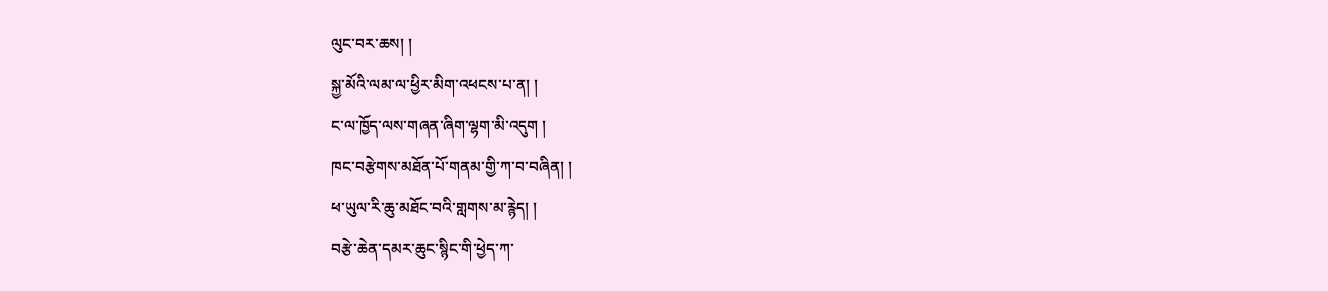ལུང་བར་ཆས། །
སྐྱ་མོའི་ལམ་ལ་ཕྱིར་མིག་འཕངས་པ་ན། །
ང་ལ་ཁྱོད་ལས་གཞན་ཞིག་ལྷག་མི་འདུག །
ཁང་བརྩེགས་མཐོན་པོ་གནམ་གྱི་ཀ་བ་བཞིན། །
ཕ་ཡུལ་རི་ཆུ་མཐོང་བའི་གླགས་མ་རྙེད། །
བརྩེ་ཆེན་དམར་ཆུང་སྙིང་གི་ཕྱེད་ཀ་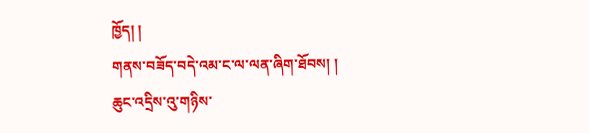ཁྱོད། །
གནས་བཟོད་བདེ་འམ་ང་ལ་ལན་ཞིག་ཐོབས། །
ཆུང་འདྲིས་འུ་གཉིས་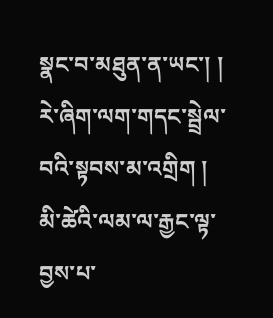སྣང་བ་མཐུན་ན་ཡང་། །
རེ་ཞིག་ལག་གདང་སྦྲེལ་བའི་སྟབས་མ་འགྲིག །
མི་ཚེའི་ལམ་ལ་རྒྱང་ལྟ་བྱས་པ་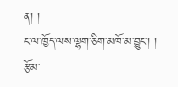ན། །
ང་ལ་ཁྱོད་ལས་ལྷག་ཅིག་མཁོ་མ་བྱུང་། །
རྩོམ་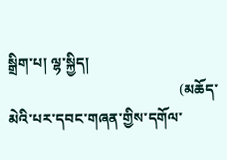སྒྲིག་པ། ལྷ་སྐྱིད།
                                               (མཆོད་མེའི་པར་དབང་གཞན་གྱིས་དགོལ་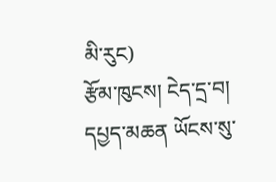མི་རུང)
རྩོམ་ཁུངས། ངེད་དྲ་བ།
དཔྱད་མཆན ཡོངས་སུ་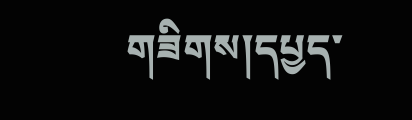གཟིགས།དཔྱད་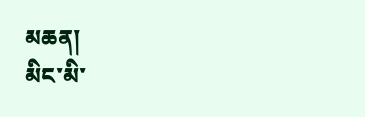མཆན།
མིང་མི་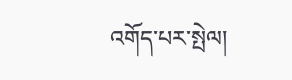འགོད་པར་སྤེལ།